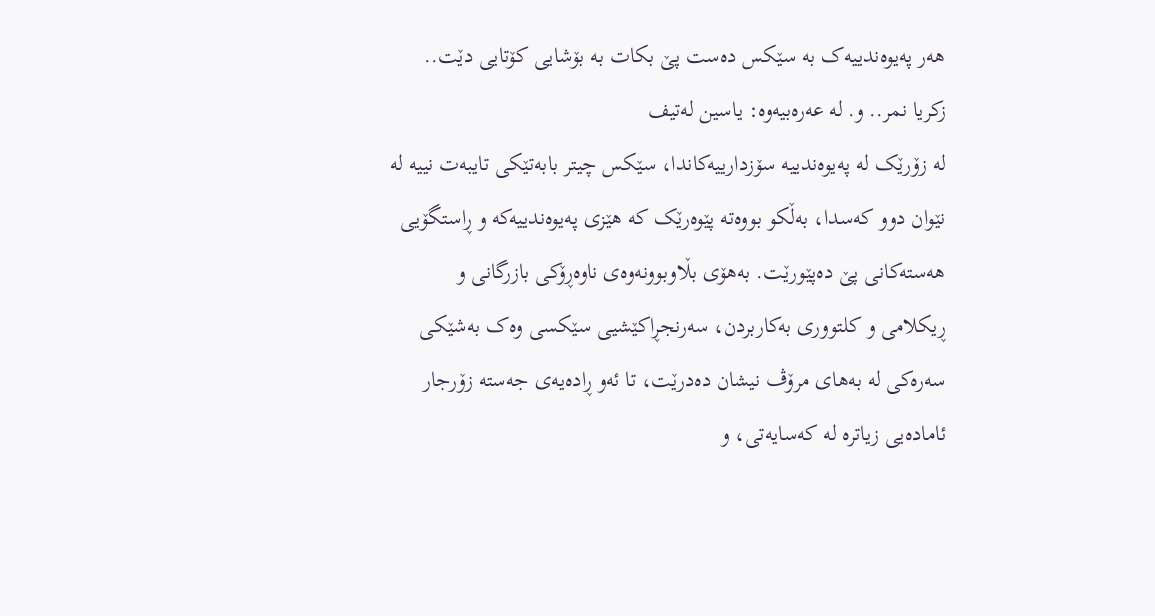هەر پەیوەندییەک بە سێکس دەست پێ بکات بە بۆشایی کۆتایی دێت.. زکریا نمر.. و. لە عەرەبیەوە: یاسین لەتیف
لە زۆرێک لە پەیوەندییە سۆزدارییەکاندا، سێکس چیتر بابەتێکی تایبەت نییە لە نێوان دوو کەسدا، بەڵکو بووەتە پێوەرێک کە هێزی پەیوەندییەکە و ڕاستگۆیی هەستەکانی پێ دەپێورێت. بەهۆی بڵاوبوونەوەی ناوەڕۆکی بازرگانی و ڕیکلامی و کلتووری بەکاربردن، سەرنجڕاکێشیی سێکسی وەک بەشێکی سەرەکی لە بەهای مرۆڤ نیشان دەدرێت، تا ئەو ڕادەیەی جەستە زۆرجار ئامادەیی زیاترە لە کەسایەتی، و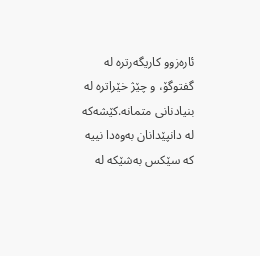ئارەزوو کاریگەرترە لە گفتوگۆ، و چێژ خێراترە لە بنیادنانی متمانە.کێشەکە لە دانپێدانان بەوەدا نییە کە سێکس بەشێکە لە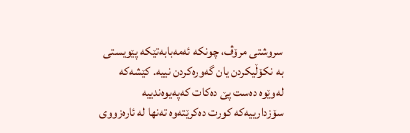سروشتی مرۆڤ، چونکە ئەمەبابەتێکە پێویستی بە نکۆڵیکردن یان گەورەکردن نییە. کێشەکە لەوێوە دەست پێ دەکات کەپەیوەندییە سۆزدارییەکە کورت دەکرێتەوە تەنها لە ئارەزووی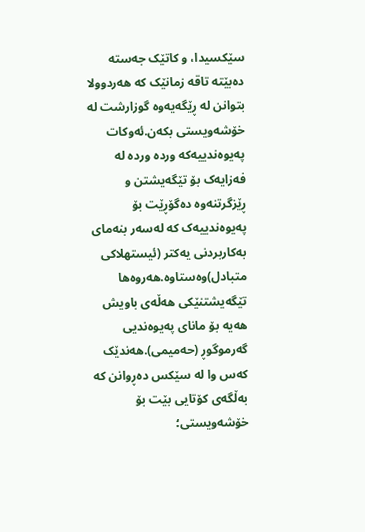سێکسیدا، و کاتێک جەستە دەبێتە تاقە زمانێک کە هەردوولا بتوانن لە ڕێگەیەوە گوزارشت لە خۆشەویستی بکەن.ئەوکات پەیوەندییەکە وردە وردە لە فەزایەک بۆ تێگەیشتن و ڕێزگرتنەوە دەگۆڕێت بۆ پەیوەندییەک کە لەسەر بنەمای بەکاربردنی یەکتر (ئیستهلاکی متبادل)وەستاوە.هەروەها تێگەیشتنێکی هەڵەی باویش هەیە بۆ مانای پەیوەندیی گەرموگوڕ (حەمیمی).هەندێک کەس وا لە سێکس دەڕوانن کە بەڵگەی کۆتایی بێت بۆ خۆشەویستی؛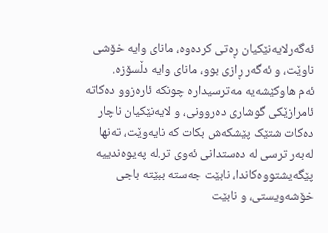ئەگەرلایەنێکیان ڕەتی کردەوە، مانای وایە خۆشی ناوێت، و ئەگەر ڕازی بوو، مانای وایە دڵسۆزە.
ئەم هاوکێشەیە مەترسیدارە چونکە ئارەزوو دەکاتە ئامرازێکی گوشاری دەروونی، و لایەنێکیان ناچار دەکات شتێک پێشکەش بکات کە نایەوێت، تەنها لەبەر ترسی لە دەستدانی ئەوی تر.لە پەیوەندییە پێگەیشتووەکاندا، نابێت جەستە ببێتە باجی خۆشەویستی، و نابێت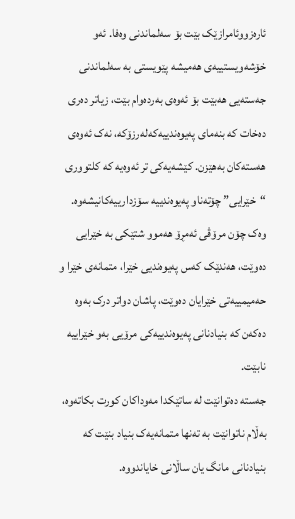ئارەزووئامرازێک بێت بۆ سەلماندنی وەفا. ئەو خۆشەویستییەی هەمیشە پێویستی بە سەلماندنی جەستەیی هەبێت بۆ ئەوەی بەردەوام بێت، زیاتر دەری دەخات کە بنەمای پەیوەندییەکەلەرزۆکە، نەک ئەوەی هەستەکان بەهێزن. کێشەیەکی تر ئەوەیە کە کلتووری “خێرایی” چۆتەناو پەیوەندییە سۆزدارییەکانیشەوە. وەک چۆن مرۆڤی ئەمڕۆ هەموو شتێکی بە خێرایی دەوێت، هەندێک کەس پەیوەندیی خێرا، متمانەی خێرا و حەمیمییەتی خێرایان دەوێت، پاشان دواتر درک بەوە دەکەن کە بنیادنانی پەیوەندییەکی مرۆیی بەو خێراییە نابێت.
جەستە دەتوانێت لە ساتێکدا مەوداکان کورت بکاتەوە، بەڵام ناتوانێت بە تەنها متمانەیەک بنیاد بنێت کە بنیادنانی مانگ یان ساڵانی خایاندووە.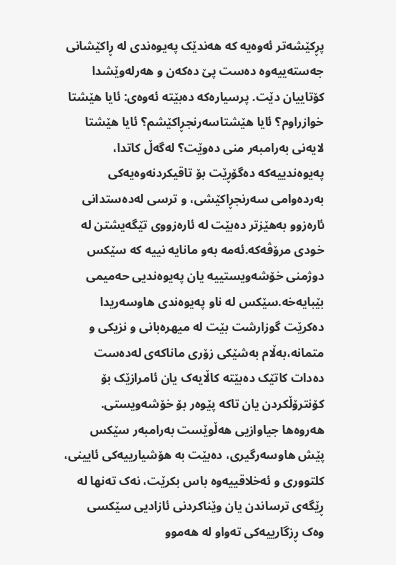پڕکێشەتر ئەوەیە کە هەندێک پەیوەندی لە ڕاکێشانی جەستەییەوە دەست پێ دەکەن و هەرلەوێشدا کۆتاییان دێت. پرسیارەکە دەبێتە ئەوەی: ئایا هێشتا خوازراوم؟ ئایا هێشتاسەرنجڕاکێشم؟ ئایا هێشتا لایەنی بەرامبەر منی دەوێت؟ لەگەڵ کاتدا، پەیوەندییەکە دەگۆڕێت بۆ تاقیکردنەوەیەکی بەردەوامی سەرنجڕاکێشی، و ترسی لەدەستدانی ئارەزوو بەهێزتر دەبێت لە ئارەزووی تێگەیشتن لە خودی مرۆڤەکە.ئەمە بەو مانایە نییە کە سێکس دوژمنی خۆشەویستییە یان پەیوەندیی حەمیمی بێبایەخە.سێکس لە ناو پەیوەندی هاوسەریدا دەکرێت گوزارشت بێت لە میهرەبانی و نزیکی و متمانە،بەڵام بەشێکی زۆری ماناکەی لەدەست دەدات کاتێک دەبێتە کاڵایەک یان ئامرازێک بۆ کۆنترۆڵکردن یان تاکە پێوەر بۆ خۆشەویستی. هەروەها جیاوازیی هەڵوێست بەرامبەر سێکس پێش هاوسەرگیری، دەبێت بە هۆشیارییەکی ئایینی، کلتووری و ئەخلاقییەوە باس بکرێت، نەک تەنها لە ڕێگەی ترساندن یان وێناکردنی ئازادیی سێکسی وەک ڕزگارییەکی تەواو لە هەموو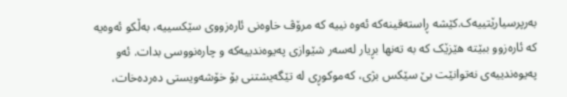بەرپرسیارێتییەک.کێشە ڕاستەقینەکە ئەوە نییە کە مرۆڤ خاوەنی ئارەزووی سێکسییە، بەڵکو ئەوەیە کە ئارەزوو ببێتە هێزێک کە بە تەنها بڕیار لەسەر شێوازی پەیوەندییەکە و چارەنووسی بدات. ئەو پەیوەندییەی نەتوانێت بێ سێکس بژی، کەموکوڕی لە تێگەیشتنی بۆ خۆشەویستی دەردەخات،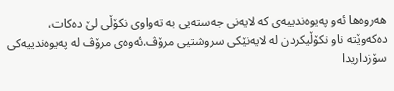هەروەها ئەو پەیوەندییەی کە لایەنی جەستەیی بە تەواوی نکۆڵی لێ دەکات،
دەکەوێتە ناو نکۆڵیکردن لە لایەنێکی سروشتیی مرۆڤ.ئەوەی مرۆڤ لە پەیوەندییەکی سۆزداریدا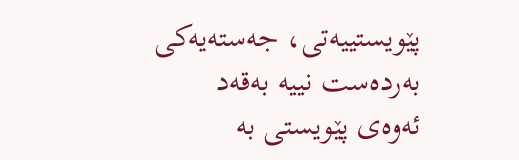پێویستییەتی، جەستەیەکی بەردەست نییە بەقەد
ئەوەی پێویستی بە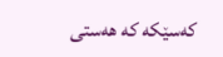کەسێکە کە هەستی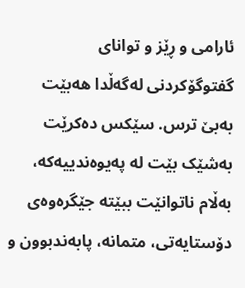ئارامی و ڕێز و توانای گفتوگۆکردنی لەگەڵدا هەبێت بەبێ ترس. سێکس دەکرێت بەشێک بێت لە پەیوەندییەکە، بەڵام ناتوانێت ببێتە جێگرەوەی دۆستایەتی، متمانە، پابەندبوون و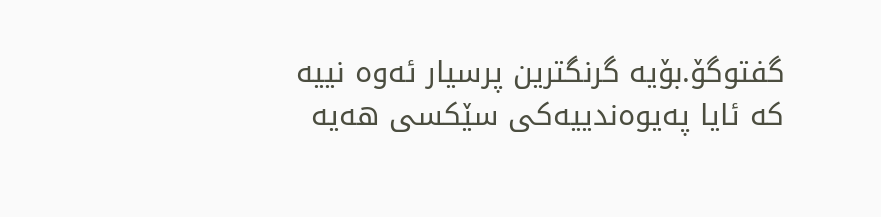گفتوگۆ.بۆیە گرنگترین پرسیار ئەوە نییە کە ئایا پەیوەندییەکی سێکسی هەیە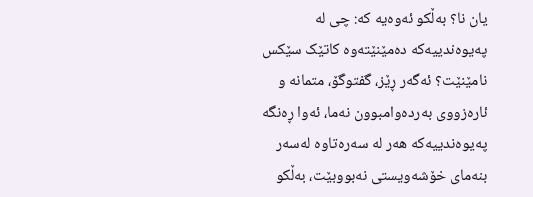یان نا؟ بەڵکو ئەوەیە کە: چی لە پەیوەندییەکە دەمێنێتەوە کاتێک سێکس نامێنێت؟ ئەگەر ڕێز، گفتوگۆ، متمانە و ئارەزووی بەردەوامبوون نەما، ئەوا ڕەنگە پەیوەندییەکە هەر لە سەرەتاوە لەسەر بنەمای خۆشەویستی نەبووبێت، بەڵکو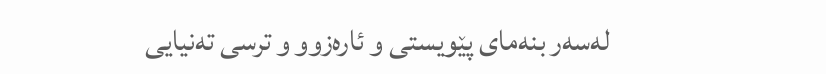لەسەر بنەمای پێویستی و ئارەزوو و ترسی تەنیایی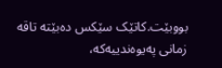بووبێت.کاتێک سێکس دەبێتە تاقە زمانی پەیوەندییەکە،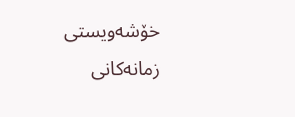خۆشەویستی زمانەکانی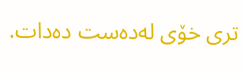تری خۆی لەدەست دەدات.